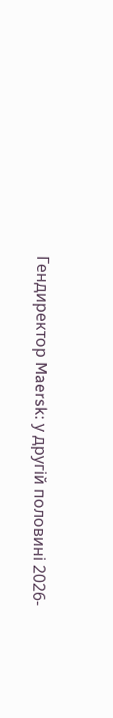Гендиректор Maersk: у другій половині 2026-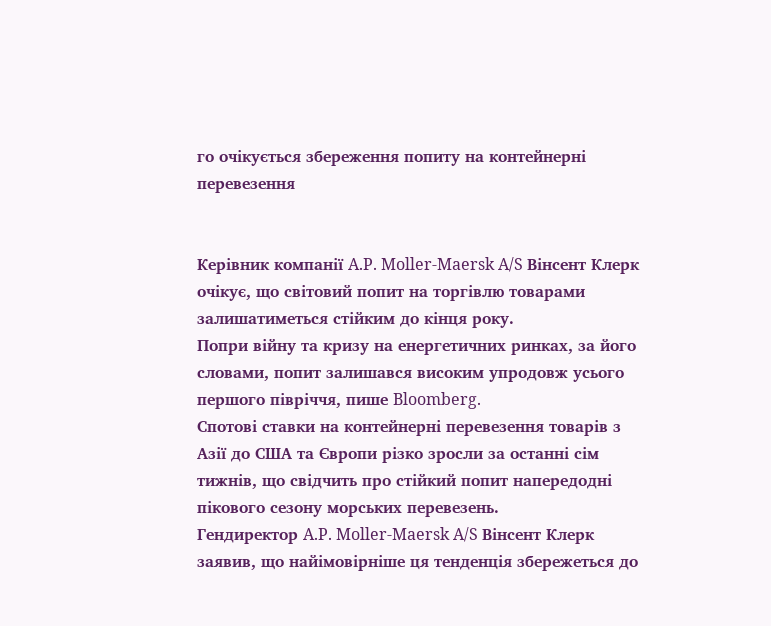го очікується збереження попиту на контейнерні перевезення


Керівник компанії A.P. Moller-Maersk A/S Вінсент Клерк очікує, що світовий попит на торгівлю товарами залишатиметься стійким до кінця року.
Попри війну та кризу на енергетичних ринках, за його словами, попит залишався високим упродовж усього першого півріччя, пише Bloomberg.
Спотові ставки на контейнерні перевезення товарів з Азії до США та Європи різко зросли за останні сім тижнів, що свідчить про стійкий попит напередодні пікового сезону морських перевезень.
Гендиректор A.P. Moller-Maersk A/S Вінсент Клерк заявив, що найімовірніше ця тенденція збережеться до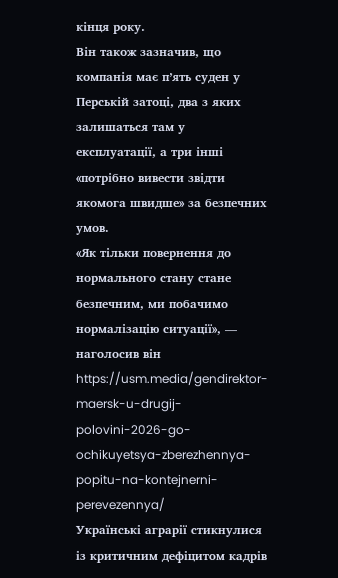кінця року.
Він також зазначив, що компанія має п’ять суден у Перській затоці, два з яких залишаться там у експлуатації, а три інші «потрібно вивести звідти якомога швидше» за безпечних умов.
«Як тільки повернення до нормального стану стане безпечним, ми побачимо нормалізацію ситуації», — наголосив він
https://usm.media/gendirektor-maersk-u-drugij-polovini-2026-go-ochikuyetsya-zberezhennya-popitu-na-kontejnerni-perevezennya/
Українські аграрії стикнулися із критичним дефіцитом кадрів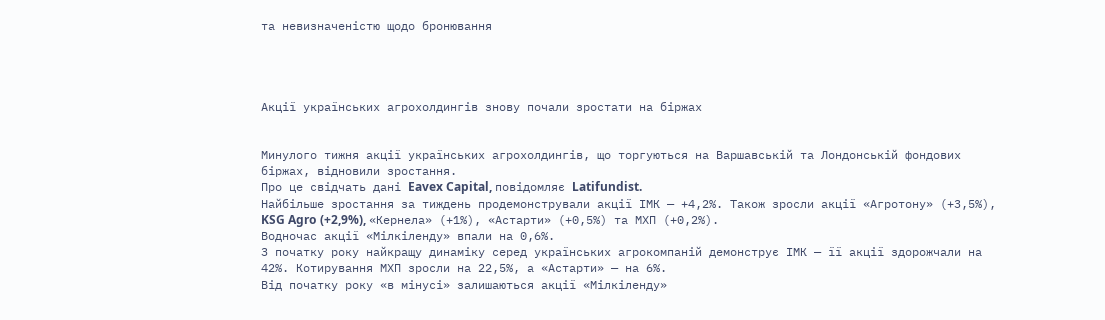та невизначеністю щодо бронювання




Акції українських агрохолдингів знову почали зростати на біржах


Минулого тижня акції українських агрохолдингів, що торгуються на Варшавській та Лондонській фондових біржах, відновили зростання.
Про це свідчать дані Eavex Capital, повідомляє Latifundist.
Найбільше зростання за тиждень продемонстрували акції ІМК — +4,2%. Також зросли акції «Агротону» (+3,5%), KSG Agro (+2,9%), «Кернела» (+1%), «Астарти» (+0,5%) та МХП (+0,2%).
Водночас акції «Мілкіленду» впали на 0,6%.
З початку року найкращу динаміку серед українських агрокомпаній демонструє ІМК — її акції здорожчали на 42%. Котирування МХП зросли на 22,5%, а «Астарти» — на 6%.
Від початку року «в мінусі» залишаються акції «Мілкіленду»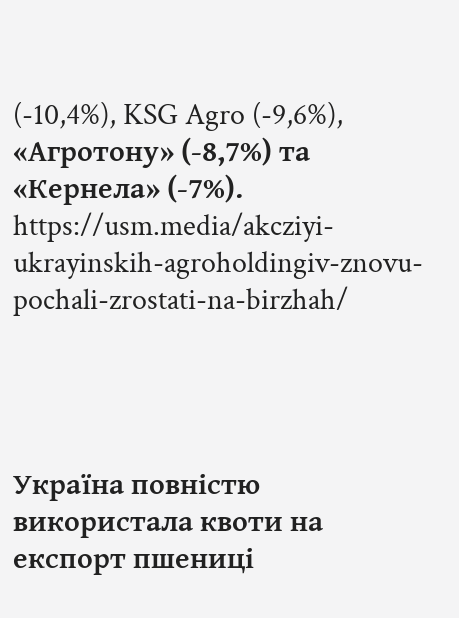(-10,4%), KSG Agro (-9,6%), «Агротону» (-8,7%) та «Кернела» (-7%).
https://usm.media/akcziyi-ukrayinskih-agroholdingiv-znovu-pochali-zrostati-na-birzhah/




Україна повністю використала квоти на експорт пшениці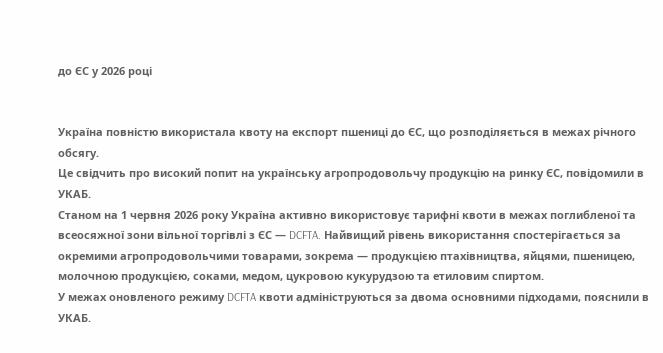до ЄС у 2026 році


Україна повністю використала квоту на експорт пшениці до ЄС, що розподіляється в межах річного обсягу.
Це свідчить про високий попит на українську агропродовольчу продукцію на ринку ЄС, повідомили в УКАБ.
Станом на 1 червня 2026 року Україна активно використовує тарифні квоти в межах поглибленої та всеосяжної зони вільної торгівлі з ЄС — DCFTA. Найвищий рівень використання спостерігається за окремими агропродовольчими товарами, зокрема — продукцією птахівництва, яйцями, пшеницею, молочною продукцією, соками, медом, цукровою кукурудзою та етиловим спиртом.
У межах оновленого режиму DCFTA квоти адмініструються за двома основними підходами, пояснили в УКАБ.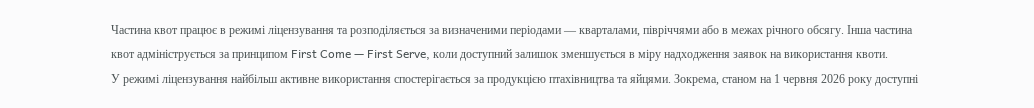Частина квот працює в режимі ліцензування та розподіляється за визначеними періодами — кварталами, півріччями або в межах річного обсягу. Інша частина квот адмініструється за принципом First Come — First Serve, коли доступний залишок зменшується в міру надходження заявок на використання квоти.
У режимі ліцензування найбільш активне використання спостерігається за продукцією птахівництва та яйцями. Зокрема, станом на 1 червня 2026 року доступні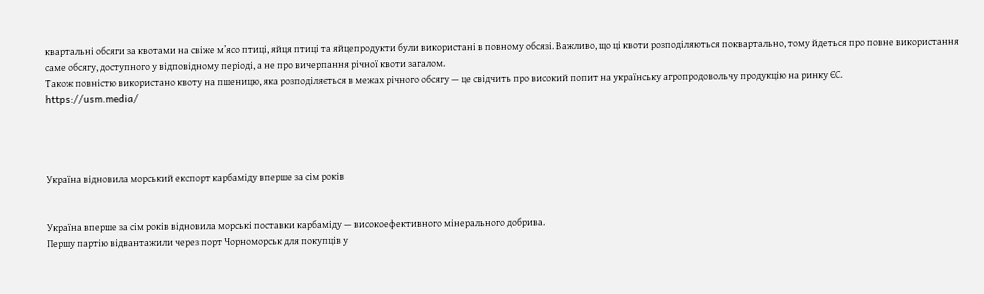квартальні обсяги за квотами на свіже м’ясо птиці, яйця птиці та яйцепродукти були використані в повному обсязі. Важливо, що ці квоти розподіляються поквартально, тому йдеться про повне використання саме обсягу, доступного у відповідному періоді, а не про вичерпання річної квоти загалом.
Також повністю використано квоту на пшеницю, яка розподіляється в межах річного обсягу — це свідчить про високий попит на українську агропродовольчу продукцію на ринку ЄС.
https://usm.media/




Україна відновила морський експорт карбаміду вперше за сім років


Україна вперше за сім років відновила морські поставки карбаміду — високоефективного мінерального добрива.
Першу партію відвантажили через порт Чорноморськ для покупців у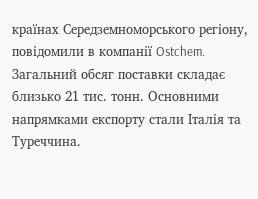країнах Середземноморського регіону, повідомили в компанії Ostchem.
Загальний обсяг поставки складає близько 21 тис. тонн. Основними напрямками експорту стали Італія та Туреччина.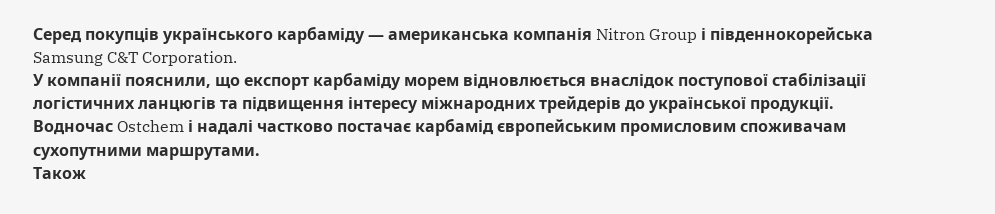Серед покупців українського карбаміду — американська компанія Nitron Group і південнокорейська Samsung C&T Corporation.
У компанії пояснили, що експорт карбаміду морем відновлюється внаслідок поступової стабілізації логістичних ланцюгів та підвищення інтересу міжнародних трейдерів до української продукції.
Водночас Ostchem і надалі частково постачає карбамід європейським промисловим споживачам сухопутними маршрутами.
Також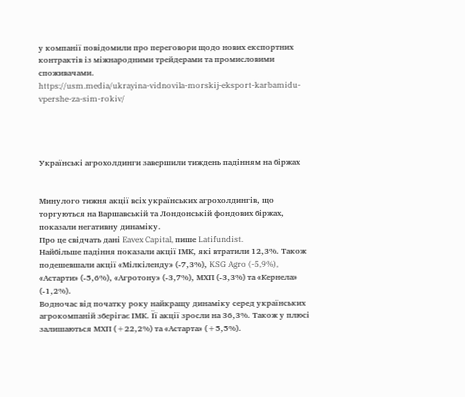у компанії повідомили про переговори щодо нових експортних контрактів із міжнародними трейдерами та промисловими споживачами.
https://usm.media/ukrayina-vidnovila-morskij-eksport-karbamidu-vpershe-za-sim-rokiv/




Українські агрохолдинги завершили тиждень падінням на біржах


Минулого тижня акції всіх українських агрохолдингів, що торгуються на Варшавській та Лондонській фондових біржах, показали негативну динаміку.
Про це свідчать дані Eavex Capital, пише Latifundist.
Найбільше падіння показали акції ІМК, які втратили 12,3%. Також подешевшали акції «Мілкіленду» (-7,3%), KSG Agro (-5,9%), «Астарти» (-5,6%), «Агротону» (-3,7%), МХП (-3,3%) та «Кернела» (-1,2%).
Водночас від початку року найкращу динаміку серед українських агрокомпаній зберігає ІМК. Її акції зросли на 36,3%. Також у плюсі залишаються МХП (+22,2%) та «Астарта» (+5,5%).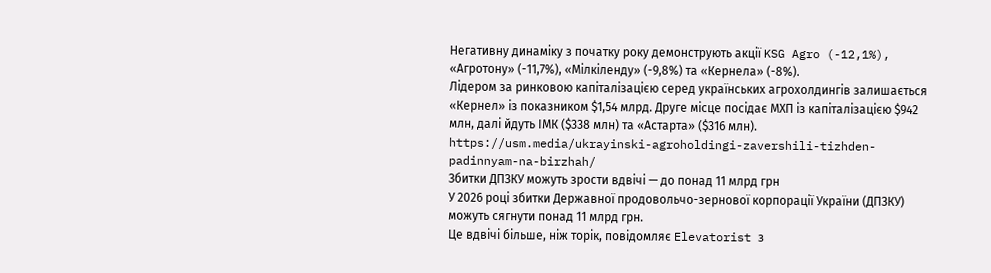Негативну динаміку з початку року демонструють акції KSG Agro (-12,1%), «Агротону» (-11,7%), «Мілкіленду» (-9,8%) та «Кернела» (-8%).
Лідером за ринковою капіталізацією серед українських агрохолдингів залишається «Кернел» із показником $1,54 млрд. Друге місце посідає МХП із капіталізацією $942 млн, далі йдуть ІМК ($338 млн) та «Астарта» ($316 млн).
https://usm.media/ukrayinski-agroholdingi-zavershili-tizhden-padinnyam-na-birzhah/
Збитки ДПЗКУ можуть зрости вдвічі — до понад 11 млрд грн
У 2026 році збитки Державної продовольчо-зернової корпорації України (ДПЗКУ) можуть сягнути понад 11 млрд грн.
Це вдвічі більше, ніж торік, повідомляє Elevatorist з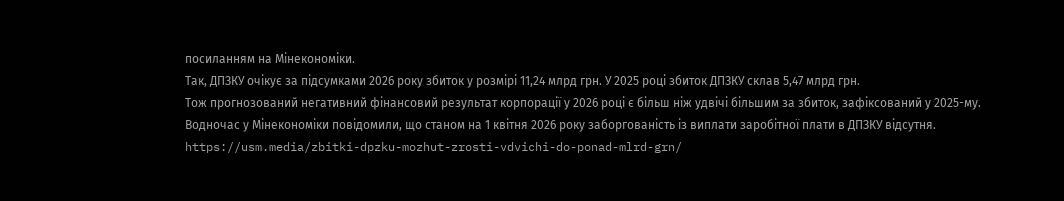посиланням на Мінекономіки.
Так, ДПЗКУ очікує за підсумками 2026 року збиток у розмірі 11,24 млрд грн. У 2025 році збиток ДПЗКУ склав 5,47 млрд грн.
Тож прогнозований негативний фінансовий результат корпорації у 2026 році є більш ніж удвічі більшим за збиток, зафіксований у 2025-му.
Водночас у Мінекономіки повідомили, що станом на 1 квітня 2026 року заборгованість із виплати заробітної плати в ДПЗКУ відсутня.
https://usm.media/zbitki-dpzku-mozhut-zrosti-vdvichi-do-ponad-mlrd-grn/